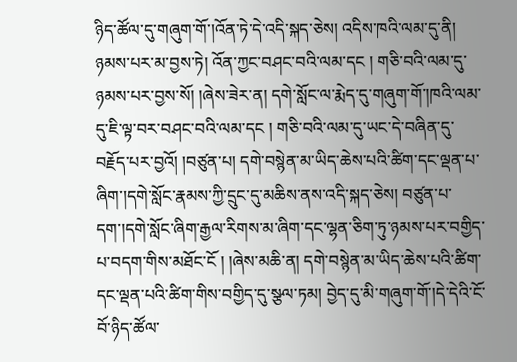ཉིད་ཚོལ་དུ་གཞུག་གོ་།འོན་ཏེ་དེ་འདི་སྐད་ཅེས། འདིས་ཁའི་ལམ་དུ་ནི། ཉམས་པར་མ་བྱས་ཏེ། འོན་ཀྱང་བཤང་བའི་ལམ་དང ། གཅི་བའི་ལམ་དུ་ཉམས་པར་བྱས་སོ། །ཞེས་ཟེར་ན། དགེ་སློང་ལ་རྨེད་དུ་གཞུག་གོ་།ཁའི་ལམ་དུ་ཇི་ལྟ་བར་བཤང་བའི་ལམ་དང ། གཅི་བའི་ལམ་དུ་ཡང་དེ་བཞིན་དུ་བརྗོད་པར་བྱའོ། །བཙུན་པ། དགེ་བསྙེན་མ་ཡིད་ཆེས་པའི་ཚིག་དང་ལྡན་པ་ཞིག་།དགེ་སློང་རྣམས་ཀྱི་དྲུང་དུ་མཆིས་ནས་འདི་སྐད་ཅེས། བཙུན་པ་དག་།དགེ་སློང་ཞིག་རྒྱལ་རིགས་མ་ཞིག་དང་ལྷན་ཅིག་ཏུ་ཉམས་པར་བགྱིད་པ་བདག་གིས་མཐོང་ངོ ། །ཞེས་མཆི་ན། དགེ་བསྙེན་མ་ཡིད་ཆེས་པའི་ཚིག་དང་ལྡན་པའི་ཚིག་གིས་བགྱིད་དུ་སྩལ་ཏམ། བྱེད་དུ་མི་གཞུག་གོ་།དེ་དེའི་ངོ་བོ་ཉིད་ཚོལ་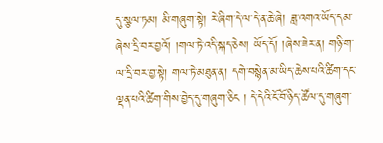དུ་སྩལ་ཏམ། མི་གཞུག་སྟེ། རེ་ཞིག་དེ་ལ་དེ་ན་ཆེ་ཞེ། ཟླ་འགའ་ཡོད་དམ་ཞེས་དྲི་བར་བྱའོ། །གལ་ཏེ་འདི་སྐད་ཅེས། ཡོད་དོ། །ཞེས་ཟེར་ན། གཉི་ག་ལ་དྲི་བར་བྱ་སྟེ། གལ་ཏེ་མཐུན་ན། དགེ་བསྙེན་མ་ཡིད་ཆེས་པའི་ཚིག་དང་ལྡན་པའི་ཚིག་གིས་བྱེད་དུ་གཞུག་ཅིང ། དེ་དེའི་ངོ་བོ་ཉིད་ཚོལ་དུ་གཞུག་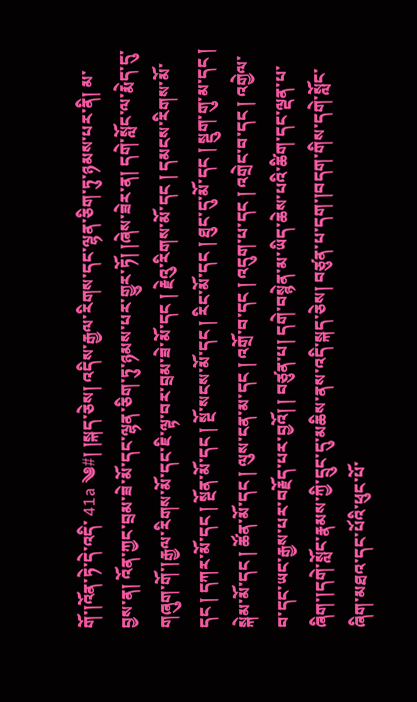གོ་།འོན་ཏེ་དེ་འདི་ 41a ༄#། །སྐད་ཅེས། འདིས་རྒྱལ་རིགས་དང་ལྷན་ཅིག་ཏུ་ཉམས་པར་ནི། མ་བྱས་ན། འོན་ཀྱང་བྲམ་ཟེ་མོ་དང་ལྷན་ཅིག་ཏུ་ཉམས་པར་གྱུར་ཏོ། །ཞེས་ཟེར་ན། དགེ་སློང་ལ་རྨེད་དུ་གཞུག་གོ་།རྒྱལ་རིགས་མོ་དང་ཇི་ལྟ་བར་བྲམ་ཟེ་མོ་དང ། རྗེའུ་རིགས་མོ་དང ། དམངས་རིགས་མོ་དང ། དཀར་མོ་དང ། སྔོན་མོ་དང ། སྔོ་སངས་མོ་དང ། རིང་མོ་དང ། ཐུང་དུ་མོ་དང ། སྡུག་གུ་མ་དང ། སྐེམ་མོ་དང ། ཚོན་མོ་དང ། ལུས་ངན་མ་དང ། འགྲོ་བ་དང ། འདུག་པ་དང ། འགྲེང་བ་དང ། འགྱེལ་བ་དང་ཡང་རྒྱས་པར་བརྗོད་པར་བྱའོ། ། བཙུན་པ། དགེ་བསྙེན་མ་ཡིད་ཆེས་པའི་ཚིག་དང་ལྡན་པ་ཞིག་།དགེ་སློང་རྣམས་ཀྱི་དྲུང་དུ་མཆིས་ནས་འདི་སྐད་ཅེས། བཙུན་པ་དག་།བདག་གིས་དགེ་སློང་ཞིག་མཐའ་དང་པོའི་ཕུང་པོ་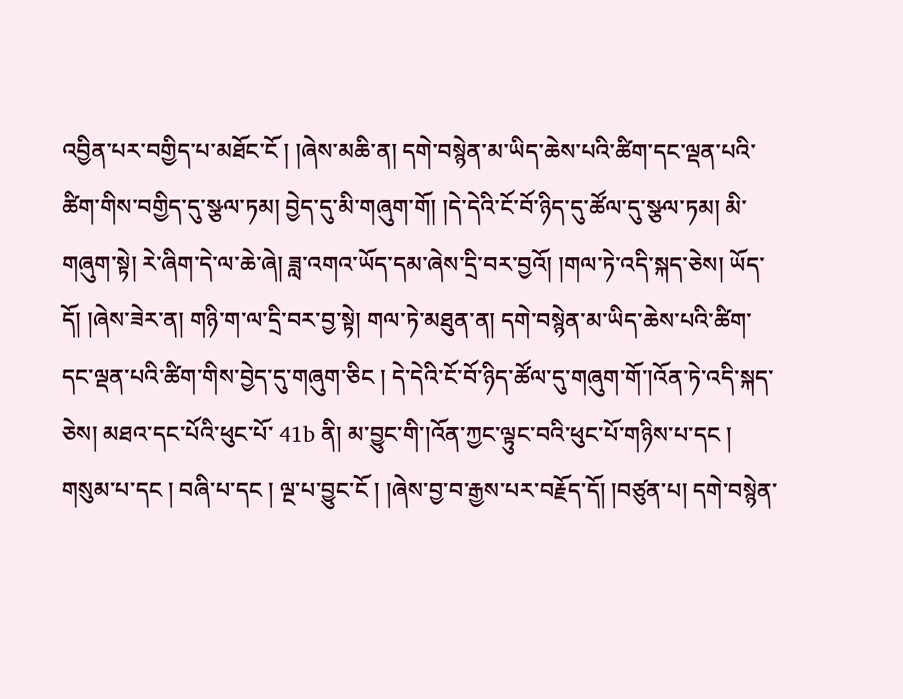འབྱིན་པར་བགྱིད་པ་མཐོང་ངོ ། །ཞེས་མཆི་ན། དགེ་བསྙེན་མ་ཡིད་ཆེས་པའི་ཚིག་དང་ལྡན་པའི་ཚིག་གིས་བགྱིད་དུ་སྩལ་ཏམ། བྱེད་དུ་མི་གཞུག་གོ། །དེ་དེའི་ངོ་བོ་ཉིད་དུ་ཚོལ་དུ་སྩལ་ཏམ། མི་གཞུག་སྟེ། རེ་ཞིག་དེ་ལ་ཆེ་ཞེ། ཟླ་འགའ་ཡོད་དམ་ཞེས་དྲི་བར་བྱའོ། །གལ་ཏེ་འདི་སྐད་ཅེས། ཡོད་དོ། །ཞེས་ཟེར་ན། གཉི་ག་ལ་དྲི་བར་བྱ་སྟེ། གལ་ཏེ་མཐུན་ན། དགེ་བསྙེན་མ་ཡིད་ཆེས་པའི་ཚིག་དང་ལྡན་པའི་ཚིག་གིས་བྱེད་དུ་གཞུག་ཅིང ། དེ་དེའི་ངོ་བོ་ཉིད་ཚོལ་དུ་གཞུག་གོ་།འོན་ཏེ་འདི་སྐད་ཅེས། མཐའ་དང་པོའི་ཕུང་པོ་ 41b ནི། མ་བྱུང་གི་།འོན་ཀྱང་ལྟུང་བའི་ཕུང་པོ་གཉིས་པ་དང ། གསུམ་པ་དང ། བཞི་པ་དང ། ལྔ་པ་བྱུང་ངོ ། །ཞེས་བྱ་བ་རྒྱས་པར་བརྗོད་དོ། །བཙུན་པ། དགེ་བསྙེན་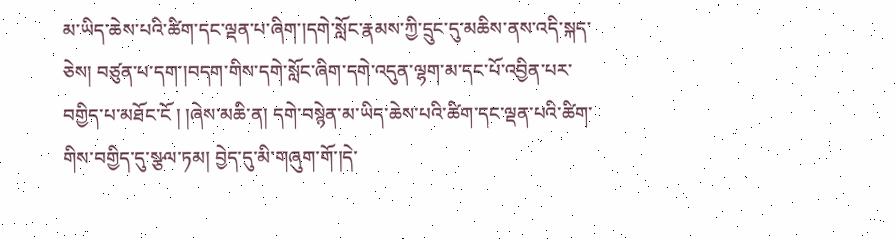མ་ཡིད་ཆེས་པའི་ཚིག་དང་ལྡན་པ་ཞིག་།དགེ་སློང་རྣམས་ཀྱི་དྲུང་དུ་མཆིས་ནས་འདི་སྐད་ཅེས། བཙུན་པ་དག་།བདག་གིས་དགེ་སློང་ཞིག་དགེ་འདུན་ལྷག་མ་དང་པོ་འབྱིན་པར་བགྱིད་པ་མཐོང་ངོ ། །ཞེས་མཆི་ན། དགེ་བསྙེན་མ་ཡིད་ཆེས་པའི་ཚིག་དང་ལྡན་པའི་ཚིག་གིས་བགྱིད་དུ་སྩལ་ཏམ། བྱེད་དུ་མི་གཞུག་གོ་།དེ་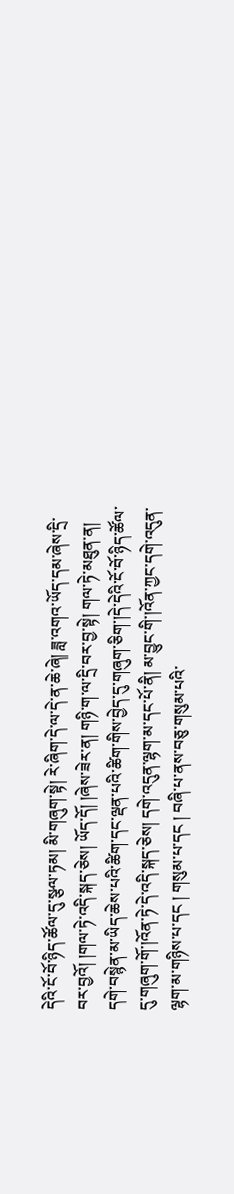དེའི་ངོ་བོ་ཉིད་ཚོལ་དུ་སྩལ་ཏམ། མི་གཞུག་སྟེ། རེ་ཞིག་དེ་ལ་དེ་ན་ཆེ་ཞེ། ཟླ་འགའ་ཡོད་དམ་ཞེས་དྲི་བར་བྱའོ། །གལ་ཏེ་འདི་སྐད་ཅེས། ཡོད་དོ། །ཞེས་ཟེར་ན། གཉི་ག་ལ་དྲི་བར་བྱ་སྟེ། གལ་ཏེ་མཐུན་ན། དགེ་བསྙེན་མ་ཡིད་ཆེས་པའི་ཚིག་དང་ལྡན་པའི་ཚིག་གིས་བྱེད་དུ་གཞུག་ཅིག་།དེ་དེའི་ངོ་བོ་ཉིད་ཚོལ་དུ་གཞུག་གོ་།འོན་ཏེ་དེ་འདི་སྐད་ཅེས། དགེ་འདུན་ལྷག་མ་དང་པོ་ནི། མ་བྱུང་གི་།འོན་ཀྱང་དགེ་འདུན་ལྷག་མ་གཉིས་པ་དང ། གསུམ་པ་དང ། བཞི་པ་ནས་བཅུ་གསུམ་པའི་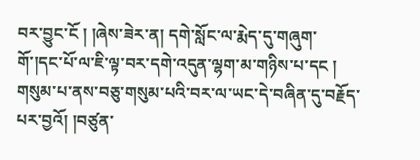བར་བྱུང་ངོ ། །ཞེས་ཟེར་ན། དགེ་སློང་ལ་རྨེད་དུ་གཞུག་གོ་།དང་པོ་ལ་ཇི་ལྟ་བར་དགེ་འདུན་ལྷག་མ་གཉིས་པ་དང ། གསུམ་པ་ནས་བཅུ་གསུམ་པའི་བར་ལ་ཡང་དེ་བཞིན་དུ་བརྗོད་པར་བྱའོ། །བཙུན་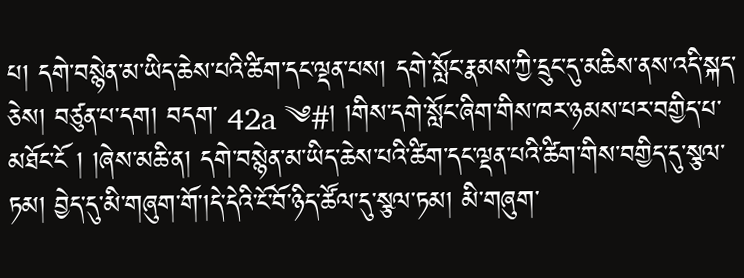པ། དགེ་བསྙེན་མ་ཡིད་ཆེས་པའི་ཚིག་དང་ལྡན་པས། དགེ་སློང་རྣམས་ཀྱི་དྲུང་དུ་མཆིས་ནས་འདི་སྐད་ཅེས། བཙུན་པ་དག། བདག་ 42a ༄#། །གིས་དགེ་སློང་ཞིག་གིས་ཁར་ཉམས་པར་བགྱིད་པ་མཐོང་ངོ ། །ཞེས་མཆི་ན། དགེ་བསྙེན་མ་ཡིད་ཆེས་པའི་ཚིག་དང་ལྡན་པའི་ཚིག་གིས་བགྱིད་དུ་སྩལ་ཏམ། བྱེད་དུ་མི་གཞུག་གོ་།དེ་དེའི་ངོ་བོ་ཉིད་ཚོལ་དུ་སྩལ་ཏམ། མི་གཞུག་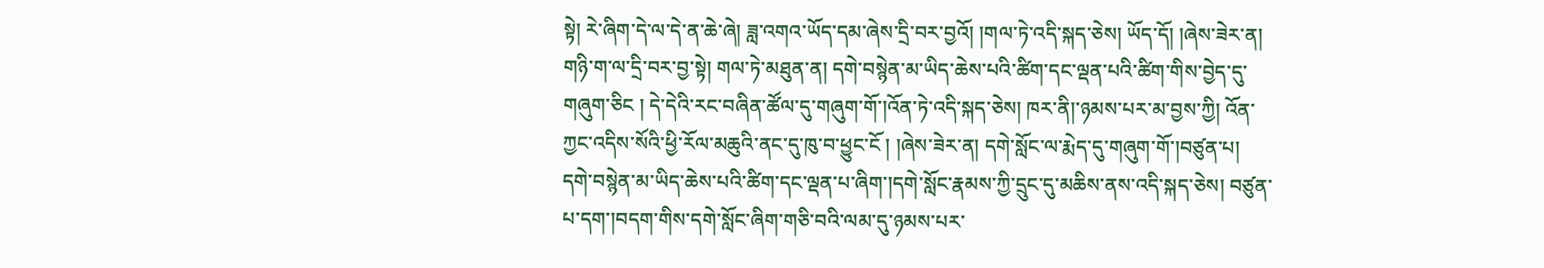སྟེ། རེ་ཞིག་དེ་ལ་དེ་ན་ཆེ་ཞེ། ཟླ་འགའ་ཡོད་དམ་ཞེས་དྲི་བར་བྱའོ། །གལ་ཏེ་འདི་སྐད་ཅེས། ཡོད་དོ། །ཞེས་ཟེར་ན། གཉི་ག་ལ་དྲི་བར་བྱ་སྟེ། གལ་ཏེ་མཐུན་ན། དགེ་བསྙེན་མ་ཡིད་ཆེས་པའི་ཚིག་དང་ལྡན་པའི་ཚིག་གིས་བྱེད་དུ་གཞུག་ཅིང ། དེ་དེའི་རང་བཞིན་ཚོལ་དུ་གཞུག་གོ་།འོན་ཏེ་འདི་སྐད་ཅེས། ཁར་ནི།་ཉམས་པར་མ་བྱས་ཀྱི། འོན་ཀྱང་འདིས་སོའི་ཕྱི་རོལ་མཆུའི་ནང་དུ་ཁུ་བ་ཕྱུང་ངོ ། །ཞེས་ཟེར་ན། དགེ་སློང་ལ་རྨེད་དུ་གཞུག་གོ་།བཙུན་པ། དགེ་བསྙེན་མ་ཡིད་ཆེས་པའི་ཚིག་དང་ལྡན་པ་ཞིག་།དགེ་སློང་རྣམས་ཀྱི་དྲུང་དུ་མཆིས་ནས་འདི་སྐད་ཅེས། བཙུན་པ་དག་།བདག་གིས་དགེ་སློང་ཞིག་གཅི་བའི་ལམ་དུ་ཉམས་པར་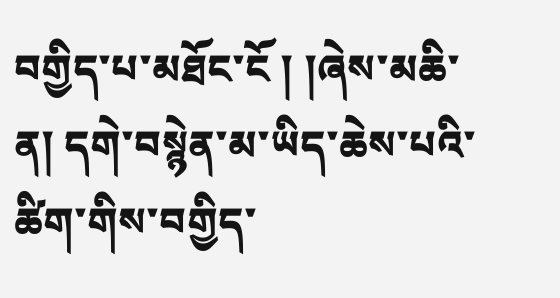བགྱིད་པ་མཐོང་ངོ ། །ཞེས་མཆི་ན། དགེ་བསྙེན་མ་ཡིད་ཆེས་པའི་ཚིག་གིས་བགྱིད་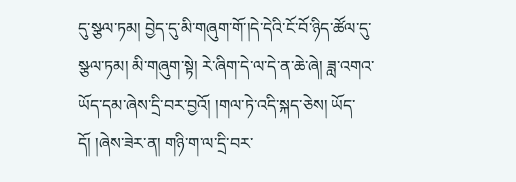དུ་སྩལ་ཏམ། བྱེད་དུ་མི་གཞུག་གོ་།དེ་དེའི་ངོ་བོ་ཉིད་ཚོལ་དུ་སྩལ་ཏམ། མི་གཞུག་སྟེ། རེ་ཞིག་དེ་ལ་དེ་ན་ཆེ་ཞེ། ཟླ་འགའ་ཡོད་དམ་ཞེས་དྲི་བར་བྱའོ། །གལ་ཏེ་འདི་སྐད་ཅེས། ཡོད་དོ། །ཞེས་ཟེར་ན། གཉི་ག་ལ་དྲི་བར་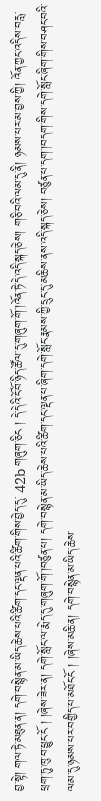བྱ་སྟེ། གལ་ཏེ་མཐུན་ན། དགེ་བསྙེན་མ་ཡིད་ཆེས་པའི་ཚིག་དང་ལྡན་པའི་ཚིག་གིས་བྱེད་དུ་ 42b གཞུག་ཅིང ། དེ་དེའི་ངོ་བོ་ཉིད་ཚོལ་དུ་གཞུག་གོ་།འོན་ཏེ་དེ་འདི་སྐད་ཅེས། གཅི་བའི་ལམ་དུ་ནི། ཉམས་པར་མ་བྱས་ཀྱི། འོན་ཀྱང་འདིས་བརླ་ཕྲག་ཏུ་ཁུ་བ་ཕྱུང་ངོ ། །ཞེས་ཟེར་ན། དགེ་སློང་ལ་རྨེད་དུ་གཞུག་གོ་།བཙུན་པ། དགེ་བསྙེན་མ་ཡིད་ཆེས་པའི་ཚིག་དང་ལྡན་པ་ཞིག་དགེ་སློང་རྣམས་ཀྱི་དྲུང་དུ་མཆིས་ནས་འདི་སྐད་ཅེས། བཙུན་པ་དག་།བདག་གིས་དགེ་སློང་ཞིག་གིས་བཤང་བའི་ལམ་དུ་ཉམས་པར་བགྱིད་པ་མཐོང་ངོ ། །ཞེས་མཆི་ན། དགེ་བསྙེན་མ་ཡིད་ཆེས་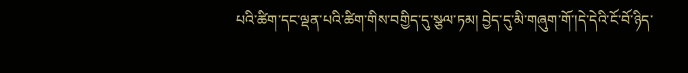པའི་ཚིག་དང་ལྡན་པའི་ཚིག་གིས་བགྱིད་དུ་སྩལ་ཏམ། བྱེད་དུ་མི་གཞུག་གོ་།དེ་དེའི་ངོ་བོ་ཉིད་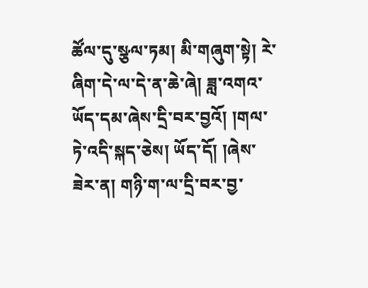ཚོལ་དུ་སྩལ་ཏམ། མི་གཞུག་སྟེ། རེ་ཞིག་དེ་ལ་དེ་ན་ཆེ་ཞེ། ཟླ་འགའ་ཡོད་དམ་ཞེས་དྲི་བར་བྱའོ། །གལ་ཏེ་འདི་སྐད་ཅེས། ཡོད་དོ། །ཞེས་ཟེར་ན། གཉི་ག་ལ་དྲི་བར་བྱ་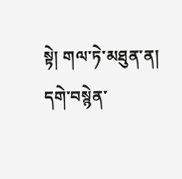སྟེ། གལ་ཏེ་མཐུན་ན། དགེ་བསྙེན་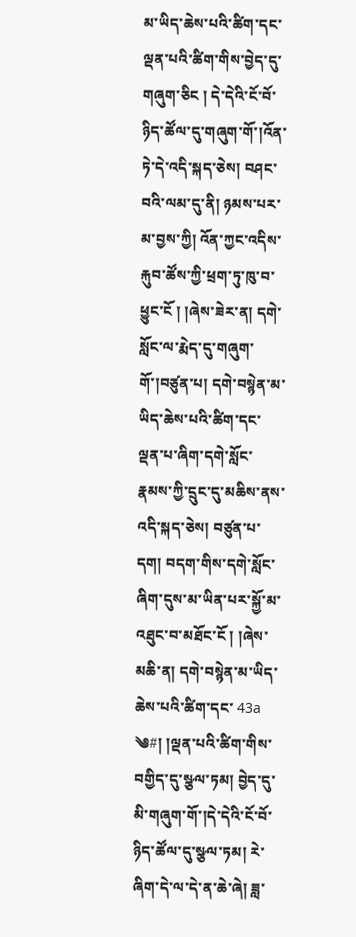མ་ཡིད་ཆེས་པའི་ཚིག་དང་ལྡན་པའི་ཚིག་གིས་བྱེད་དུ་གཞུག་ཅིང ། དེ་དེའི་ངོ་བོ་ཉིད་ཚོལ་དུ་གཞུག་གོ་།འོན་ཏེ་དེ་འདི་སྐད་ཅེས། བཤང་བའི་ལམ་དུ་ནི། ཉམས་པར་མ་བྱས་ཀྱི། འོན་ཀྱང་འདིས་རྐུབ་ཚོས་ཀྱི་ཕྲག་ཏུ་ཁུ་བ་ཕྱུང་ངོ ། །ཞེས་ཟེར་ན། དགེ་སློང་ལ་རྨེད་དུ་གཞུག་གོ་།བཙུན་པ། དགེ་བསྙེན་མ་ཡིད་ཆེས་པའི་ཚིག་དང་ལྡན་པ་ཞིག་དགེ་སློང་རྣམས་ཀྱི་དྲུང་དུ་མཆིས་ནས་འདི་སྐད་ཅེས། བཙུན་པ་དག། བདག་གིས་དགེ་སློང་ཞིག་དུས་མ་ཡིན་པར་སྐྱོ་མ་འཐུང་བ་མཐོང་ངོ ། །ཞེས་མཆི་ན། དགེ་བསྙེན་མ་ཡིད་ཆེས་པའི་ཚིག་དང་ 43a ༄#། །ལྡན་པའི་ཚིག་གིས་བགྱིད་དུ་སྩལ་ཏམ། བྱེད་དུ་མི་གཞུག་གོ་།དེ་དེའི་ངོ་བོ་ཉིད་ཚོལ་དུ་སྩལ་ཏམ། རེ་ཞིག་དེ་ལ་དེ་ན་ཆེ་ཞེ། ཟླ་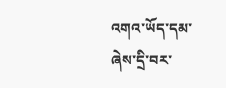འགའ་ཡོད་དམ་ཞེས་དྲི་བར་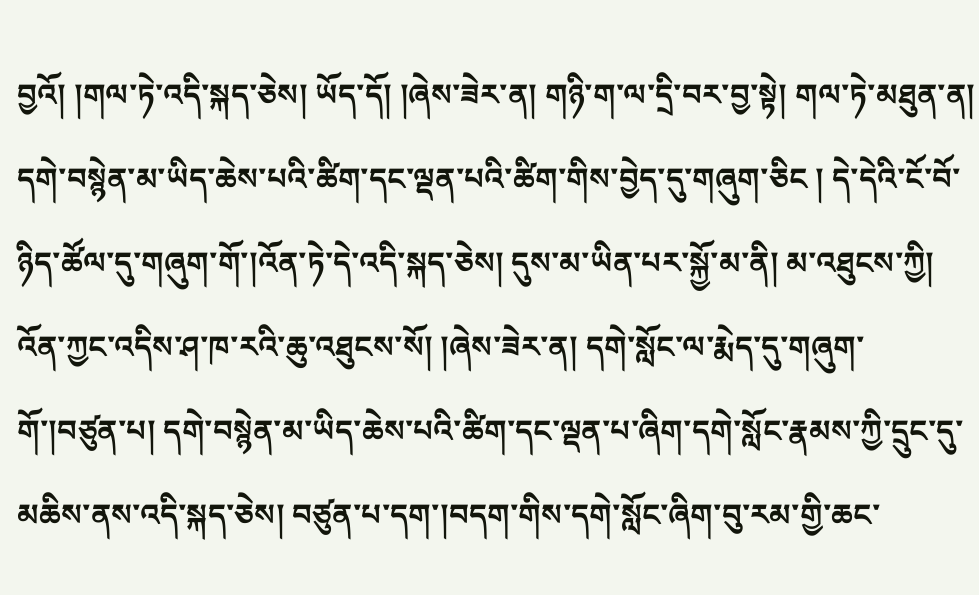བྱའོ། །གལ་ཏེ་འདི་སྐད་ཅེས། ཡོད་དོ། །ཞེས་ཟེར་ན། གཉི་ག་ལ་དྲི་བར་བྱ་སྟེ། གལ་ཏེ་མཐུན་ན། དགེ་བསྙེན་མ་ཡིད་ཆེས་པའི་ཚིག་དང་ལྡན་པའི་ཚིག་གིས་བྱེད་དུ་གཞུག་ཅིང ། དེ་དེའི་ངོ་བོ་ཉིད་ཚོལ་དུ་གཞུག་གོ་།འོན་ཏེ་དེ་འདི་སྐད་ཅེས། དུས་མ་ཡིན་པར་སྐྱོ་མ་ནི། མ་འཐུངས་ཀྱི། འོན་ཀྱང་འདིས་ཤ་ཁ་རའི་ཆུ་འཐུངས་སོ། །ཞེས་ཟེར་ན། དགེ་སློང་ལ་རྨེད་དུ་གཞུག་གོ་།བཙུན་པ། དགེ་བསྙེན་མ་ཡིད་ཆེས་པའི་ཚིག་དང་ལྡན་པ་ཞིག་དགེ་སློང་རྣམས་ཀྱི་དྲུང་དུ་མཆིས་ནས་འདི་སྐད་ཅེས། བཙུན་པ་དག་།བདག་གིས་དགེ་སློང་ཞིག་བུ་རམ་གྱི་ཆང་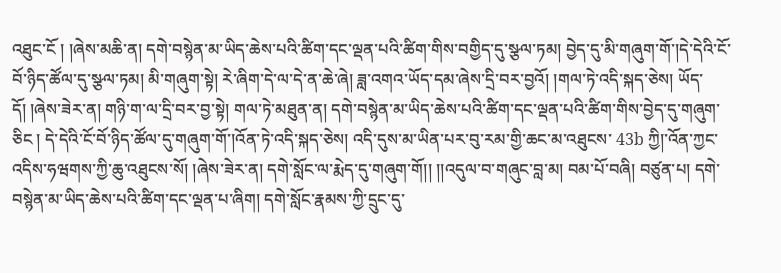འཐུང་ངོ ། །ཞེས་མཆི་ན། དགེ་བསྙེན་མ་ཡིད་ཆེས་པའི་ཚིག་དང་ལྡན་པའི་ཚིག་གིས་བགྱིད་དུ་སྩལ་ཏམ། བྱེད་དུ་མི་གཞུག་གོ་།དེ་དེའི་ངོ་བོ་ཉིད་ཚོལ་དུ་སྩལ་ཏམ། མི་གཞུག་སྟེ། རེ་ཞིག་དེ་ལ་དེ་ན་ཆེ་ཞེ། ཟླ་འགའ་ཡོད་དམ་ཞེས་དྲི་བར་བྱའོ། །གལ་ཏེ་འདི་སྐད་ཅེས། ཡོད་དོ། །ཞེས་ཟེར་ན། གཉི་ག་ལ་དྲི་བར་བྱ་སྟེ། གལ་ཏེ་མཐུན་ན། དགེ་བསྙེན་མ་ཡིད་ཆེས་པའི་ཚིག་དང་ལྡན་པའི་ཚིག་གིས་བྱེད་དུ་གཞུག་ཅིང ། དེ་དེའི་ངོ་བོ་ཉིད་ཚོལ་དུ་གཞུག་གོ་།འོན་ཏེ་འདི་སྐད་ཅེས། འདི་དུས་མ་ཡིན་པར་བུ་རམ་གྱི་ཆང་མ་འཐུངས་ 43b ཀྱི།་འོན་ཀྱང་འདིས་ཧཝགས་ཀྱི་ཆུ་འཐུངས་སོ། །ཞེས་ཟེར་ན། དགེ་སློང་ལ་རྨེད་དུ་གཞུག་གོ།། །།འདུལ་བ་གཞུང་བླ་མ། བམ་པོ་བཞི། བཙུན་པ། དགེ་བསྙེན་མ་ཡིད་ཆེས་པའི་ཚིག་དང་ལྡན་པ་ཞིག། དགེ་སློང་རྣམས་ཀྱི་དྲུང་དུ་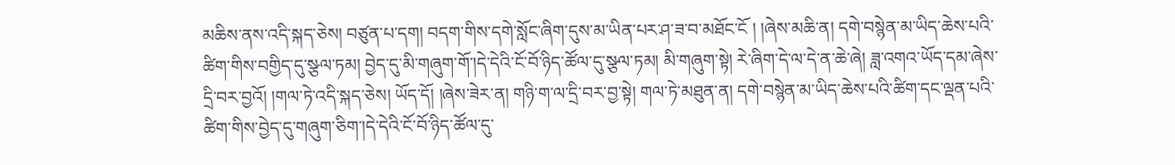མཆིས་ནས་འདི་སྐད་ཅེས། བཙུན་པ་དག། བདག་གིས་དགེ་སློང་ཞིག་དུས་མ་ཡིན་པར་ཤ་ཟ་བ་མཐོང་ངོ ། །ཞེས་མཆི་ན། དགེ་བསྙེན་མ་ཡིད་ཆེས་པའི་ཚིག་གིས་བགྱིད་དུ་སྩལ་ཏམ། བྱེད་དུ་མི་གཞུག་གོ་།དེ་དེའི་ངོ་བོ་ཉིད་ཚོལ་དུ་སྩལ་ཏམ། མི་གཞུག་སྟེ། རེ་ཞིག་དེ་ལ་དེ་ན་ཆེ་ཞེ། ཟླ་འགའ་ཡོད་དམ་ཞེས་དྲི་བར་བྱའོ། །གལ་ཏེ་འདི་སྐད་ཅེས། ཡོད་དོ། །ཞེས་ཟེར་ན། གཉི་ག་ལ་དྲི་བར་བྱ་སྟེ། གལ་ཏེ་མཐུན་ན། དགེ་བསྙེན་མ་ཡིད་ཆེས་པའི་ཚིག་དང་ལྡན་པའི་ཚིག་གིས་བྱེད་དུ་གཞུག་ཅིག་།དེ་དེའི་ངོ་བོ་ཉིད་ཚོལ་དུ་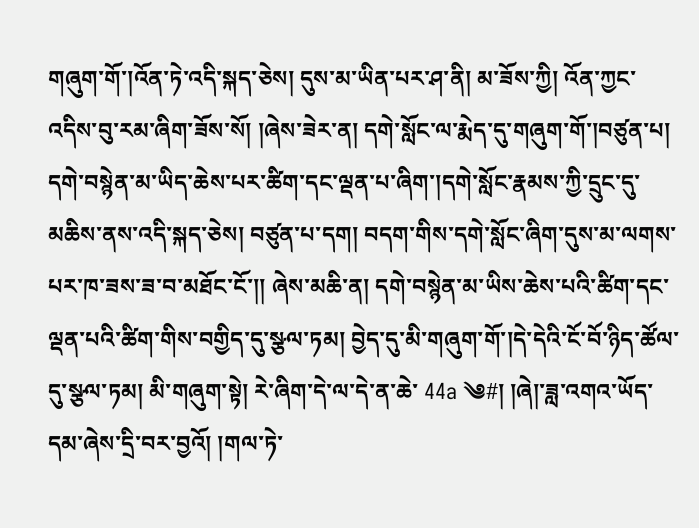གཞུག་གོ་།འོན་ཏེ་འདི་སྐད་ཅེས། དུས་མ་ཡིན་པར་ཤ་ནི། མ་ཟོས་ཀྱི། འོན་ཀྱང་འདིས་བུ་རམ་ཞིག་ཟོས་སོ། །ཞེས་ཟེར་ན། དགེ་སློང་ལ་རྨེད་དུ་གཞུག་གོ་།བཙུན་པ། དགེ་བསྙེན་མ་ཡིད་ཆེས་པར་ཚིག་དང་ལྡན་པ་ཞིག་།དགེ་སློང་རྣམས་ཀྱི་དྲུང་དུ་མཆིས་ནས་འདི་སྐད་ཅེས། བཙུན་པ་དག། བདག་གིས་དགེ་སློང་ཞིག་དུས་མ་ལགས་པར་ཁ་ཟས་ཟ་བ་མཐོང་ངོ་།། ཞེས་མཆི་ན། དགེ་བསྙེན་མ་ཡིས་ཆེས་པའི་ཚིག་དང་ལྡན་པའི་ཚིག་གིས་བགྱིད་དུ་སྩལ་ཏམ། བྱེད་དུ་མི་གཞུག་གོ་།དེ་དེའི་ངོ་བོ་ཉིད་ཚོལ་དུ་སྩལ་ཏམ། མི་གཞུག་སྟེ། རེ་ཞིག་དེ་ལ་དེ་ན་ཆེ་ 44a ༄#། །ཞེ།་ཟླ་འགའ་ཡོད་དམ་ཞེས་དྲི་བར་བྱའོ། །གལ་ཏེ་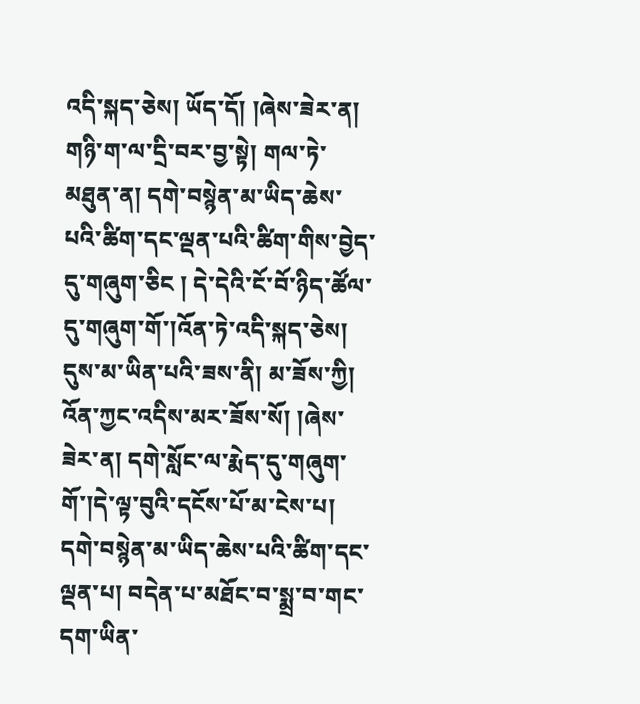འདི་སྐད་ཅེས། ཡོད་དོ། །ཞེས་ཟེར་ན། གཉི་ག་ལ་དྲི་བར་བྱ་སྟེ། གལ་ཏེ་མཐུན་ན། དགེ་བསྙེན་མ་ཡིད་ཆེས་པའི་ཚིག་དང་ལྡན་པའི་ཚིག་གིས་བྱེད་དུ་གཞུག་ཅིང ། དེ་དེའི་ངོ་བོ་ཉིད་ཚོལ་དུ་གཞུག་གོ་།འོན་ཏེ་འདི་སྐད་ཅེས། དུས་མ་ཡིན་པའི་ཟས་ནི། མ་ཟོས་ཀྱི། འོན་ཀྱང་འདིས་མར་ཟོས་སོ། །ཞེས་ཟེར་ན། དགེ་སློང་ལ་རྨེད་དུ་གཞུག་གོ་།དེ་ལྟ་བུའི་དངོས་པོ་མ་ངེས་པ། དགེ་བསྙེན་མ་ཡིད་ཆེས་པའི་ཚིག་དང་ལྡན་པ། བདེན་པ་མཐོང་བ་སྨྲ་བ་གང་དག་ཡིན་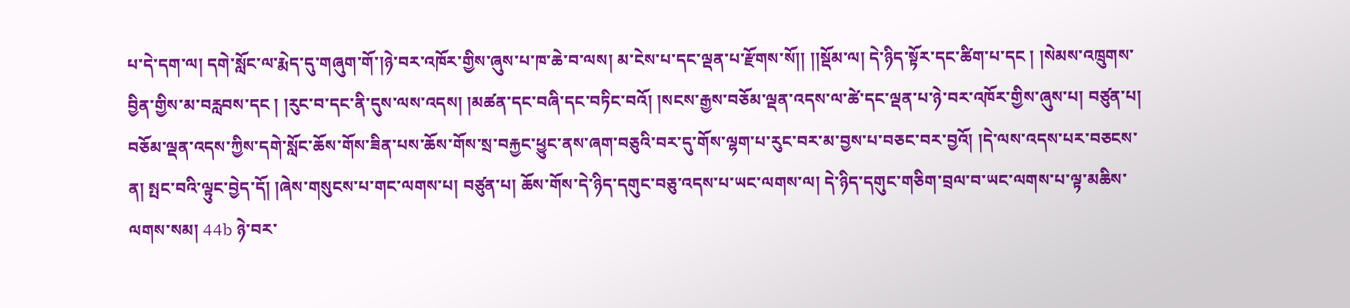པ་དེ་དག་ལ། དགེ་སློང་ལ་རྨེད་དུ་གཞུག་གོ་།ཉེ་བར་འཁོར་གྱིས་ཞུས་པ་ཁ་ཆེ་བ་ལས། མ་ངེས་པ་དང་ལྡན་པ་རྫོགས་སོ།། །།སྡོམ་ལ། དེ་ཉིད་སྟོར་དང་ཚིག་པ་དང ། །སེམས་འཁྲུགས་བྱིན་གྱིས་མ་བརླབས་དང ། །རུང་བ་དང་ནི་དུས་ལས་འདས། །མཚན་དང་བཞི་དང་བཏིང་བའོ། །སངས་རྒྱས་བཅོམ་ལྡན་འདས་ལ་ཚེ་དང་ལྡན་པ་ཉེ་བར་འཁོར་གྱིས་ཞུས་པ། བཙུན་པ། བཅོམ་ལྡན་འདས་ཀྱིས་དགེ་སློང་ཆོས་གོས་ཟིན་པས་ཆོས་གོས་སྲ་བརྐྱང་ཕྱུང་ནས་ཞག་བཅུའི་བར་དུ་གོས་ལྷག་པ་རུང་བར་མ་བྱས་པ་བཅང་བར་བྱའོ། །དེ་ལས་འདས་པར་བཅངས་ན། སྤང་བའི་ལྟུང་བྱེད་དོ། །ཞེས་གསུངས་པ་གང་ལགས་པ། བཙུན་པ། ཆོས་གོས་དེ་ཉིད་དགུང་བཅུ་འདས་པ་ཡང་ལགས་ལ། དེ་ཉིད་དགུང་གཅིག་བྲལ་བ་ཡང་ལགས་པ་ལྟ་མཆིས་ལགས་སམ། 44b ཉེ་བར་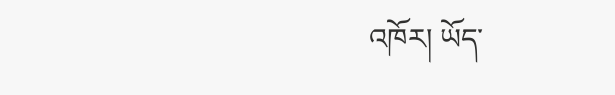འཁོར། ཡོད་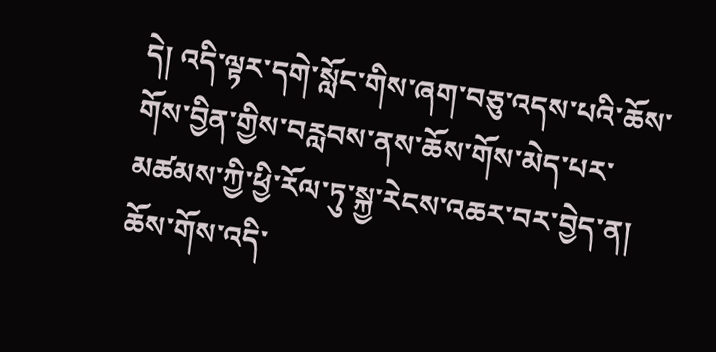དེ། འདི་ལྟར་དགེ་སློང་གིས་ཞག་བཅུ་འདས་པའི་ཆོས་གོས་བྱིན་གྱིས་བརླབས་ནས་ཆོས་གོས་མེད་པར་མཚམས་ཀྱི་ཕྱི་རོལ་ཏུ་སྐྱ་རེངས་འཆར་བར་བྱེད་ན། ཆོས་གོས་འདི་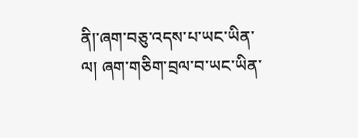ནི།་ཞག་བཅུ་འདས་པ་ཡང་ཡིན་ལ། ཞག་གཅིག་བྲལ་བ་ཡང་ཡིན་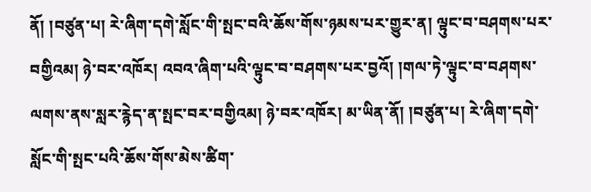ནོ། །བཙུན་པ། རེ་ཞིག་དགེ་སློང་གི་སྤང་བའི་ཆོས་གོས་ཉམས་པར་གྱུར་ན། ལྟུང་བ་བཤགས་པར་བགྱིའམ། ཉེ་བར་འཁོར། འབའ་ཞིག་པའི་ལྟུང་བ་བཤགས་པར་བྱའོ། །གལ་ཏེ་ལྟུང་བ་བཤགས་ལགས་ནས་སླར་རྙེད་ན་སྤང་བར་བགྱིའམ། ཉེ་བར་འཁོར། མ་ཡིན་ནོ། །བཙུན་པ། རེ་ཞིག་དགེ་སློང་གི་སྤང་པའི་ཆོས་གོས་མེས་ཚིག་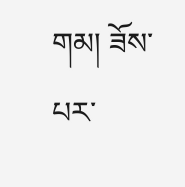གམ། ཟོས་པར་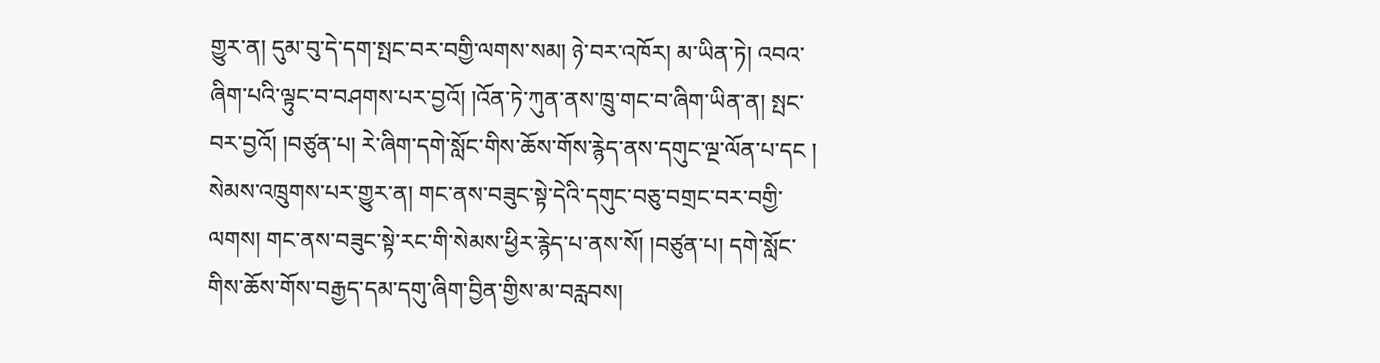གྱུར་ན། དུམ་བུ་དེ་དག་སྤང་བར་བགྱི་ལགས་སམ། ཉེ་བར་འཁོར། མ་ཡིན་ཏེ། འབའ་ཞིག་པའི་ལྟུང་བ་བཤགས་པར་བྱའོ། །འོན་ཏེ་ཀུན་ནས་ཁྲུ་གང་བ་ཞིག་ཡིན་ན། སྤང་བར་བྱའོ། །བཙུན་པ། རེ་ཞིག་དགེ་སློང་གིས་ཆོས་གོས་རྙེད་ནས་དགུང་ལྔ་ལོན་པ་དང ། སེམས་འཁྲུགས་པར་གྱུར་ན། གང་ནས་བཟུང་སྟེ་དེའི་དགུང་བཅུ་བགྲང་བར་བགྱི་ལགས། གང་ནས་བཟུང་སྟེ་རང་གི་སེམས་ཕྱིར་རྙེད་པ་ནས་སོ། །བཙུན་པ། དགེ་སློང་གིས་ཆོས་གོས་བརྒྱད་དམ་དགུ་ཞིག་བྱིན་གྱིས་མ་བརླབས།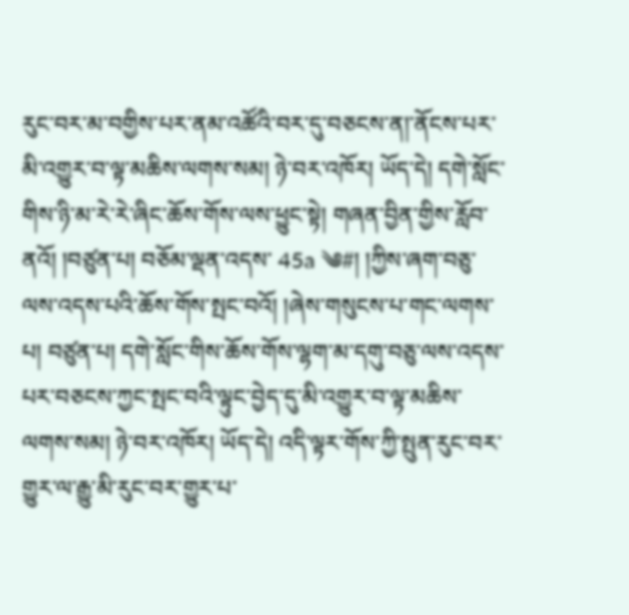རུང་བར་མ་བགྱིས་པར་ནམ་འཚོའི་བར་དུ་བཅངས་ན།་ནོངས་པར་མི་འགྱུར་བ་ལྟ་མཆིས་ལགས་སམ། ཉེ་བར་འཁོར། ཡོད་དེ། དགེ་སློང་གིས་ཉི་མ་རེ་རེ་ཞིང་ཆོས་གོས་ལས་ཕྱུང་སྟེ། གཞན་བྱིན་གྱིས་རློབ་ནའོ། །བཙུན་པ། བཅོམ་ལྡན་འདས་ 45a ༄#། །ཀྱིས་ཞག་བཅུ་ལས་འདས་པའི་ཆོས་གོས་སྤང་བའོ། །ཞེས་གསུངས་པ་གང་ལགས་པ། བཙུན་པ། དགེ་སློང་གིས་ཆོས་གོས་ལྷག་མ་དགུ་བཅུ་ལས་འདས་པར་བཅངས་ཀྱང་སྤང་བའི་ལྟུང་བྱེད་དུ་མི་འགྱུར་བ་ལྟ་མཆིས་ལགས་སམ། ཉེ་བར་འཁོར། ཡོད་དེ། འདི་ལྟར་གོས་ཀྱི་སྤུན་རུང་བར་གྱུར་ལ་རྒྱུ་མི་རུང་བར་གྱུར་པ་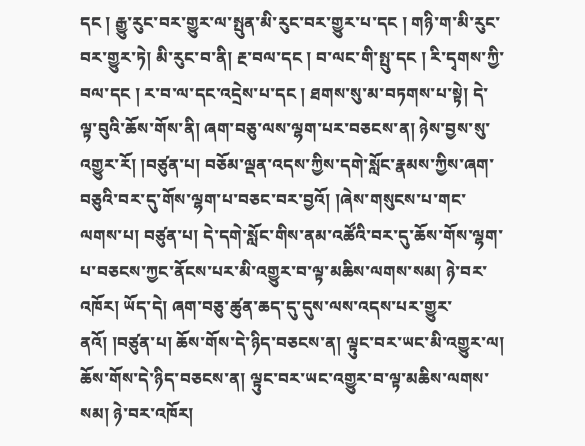དང ། རྒྱུ་རུང་བར་གྱུར་ལ་སྤུན་མི་རུང་བར་གྱུར་པ་དང ། གཉི་ག་མི་རུང་བར་གྱུར་ཏེ། མི་རུང་བ་ནི། རྔ་བལ་དང ། བ་ལང་གི་སྤུ་དང ། རི་དྭགས་ཀྱི་བལ་དང ། ར་བ་ལ་དང་འདྲེས་པ་དང ། ཐགས་སུ་མ་བཏགས་པ་སྟེ། དེ་ལྟ་བུའི་ཆོས་གོས་ནི། ཞག་བཅུ་ལས་ལྷག་པར་བཅངས་ན། ཉེས་བྱས་སུ་འགྱུར་རོ། །བཙུན་པ། བཅོམ་ལྡན་འདས་ཀྱིས་དགེ་སློང་རྣམས་ཀྱིས་ཞག་བཅུའི་བར་དུ་གོས་ལྷག་པ་བཅང་བར་བྱའོ། །ཞེས་གསུངས་པ་གང་ལགས་པ། བཙུན་པ། དེ་དགེ་སློང་གིས་ནམ་འཚོའི་བར་དུ་ཆོས་གོས་ལྷག་པ་བཅངས་ཀྱང་ནོངས་པར་མི་འགྱུར་བ་ལྟ་མཆིས་ལགས་སམ། ཉེ་བར་འཁོར། ཡོད་དེ། ཞག་བཅུ་ཚུན་ཆད་དུ་དུས་ལས་འདས་པར་གྱུར་ནའོ། །བཙུན་པ། ཆོས་གོས་དེ་ཉིད་བཅངས་ན། ལྟུང་བར་ཡང་མི་འགྱུར་ལ། ཆོས་གོས་དེ་ཉིད་བཅངས་ན། ལྟུང་བར་ཡང་འགྱུར་བ་ལྟ་མཆིས་ལགས་སམ། ཉེ་བར་འཁོར།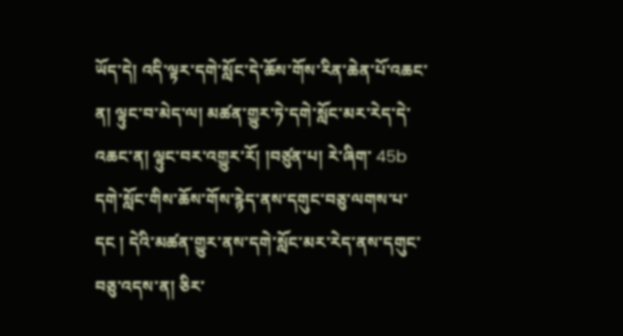ཡོད་དེ། འདི་ལྟར་དགེ་སློང་དེ་ཆོས་གོས་རིན་ཆེན་པོ་འཆང་ན། ལྟུང་བ་མེད་ལ། མཚན་གྱུར་ཏེ་དགེ་སློང་མར་རེད་དེ་འཆང་ན། ལྟུང་བར་འགྱུར་རོ། །བཙུན་པ། རེ་ཞིག་ 45b དགེ་སློང་གིས་ཆོས་གོས་རྙེད་ནས་དགུང་བཅུ་ལགས་པ་དང ། དེའི་མཚན་གྱུར་ནས་དགེ་སློང་མར་རེད་ནས་དགུང་བཅུ་འདས་ན། ཅིར་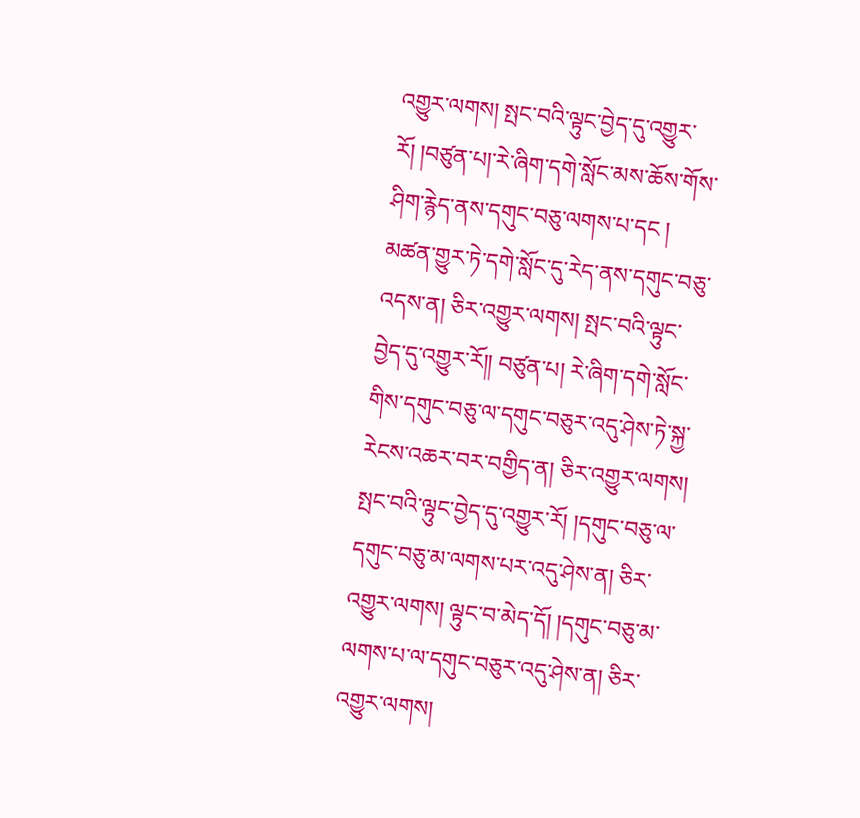འགྱུར་ལགས། སྤང་བའི་ལྟུང་བྱེད་དུ་འགྱུར་རོ། །བཙུན་པ།་རེ་ཞིག་དགེ་སློང་མས་ཆོས་གོས་ཤིག་རྙེད་ནས་དགུང་བཅུ་ལགས་པ་དང ། མཚན་གྱུར་ཏེ་དགེ་སློང་དུ་རེད་ནས་དགུང་བཅུ་འདས་ན། ཅིར་འགྱུར་ལགས། སྤང་བའི་ལྟུང་བྱེད་དུ་འགྱུར་རོ།། བཙུན་པ། རེ་ཞིག་དགེ་སློང་གིས་དགུང་བཅུ་ལ་དགུང་བཅུར་འདུ་ཤེས་ཏེ་སྐྱ་རེངས་འཆར་བར་བགྱིད་ན། ཅིར་འགྱུར་ལགས། སྤང་བའི་ལྟུང་བྱེད་དུ་འགྱུར་རོ། །དགུང་བཅུ་ལ་དགུང་བཅུ་མ་ལགས་པར་འདུ་ཤེས་ན། ཅིར་འགྱུར་ལགས། ལྟུང་བ་མེད་དོ། །དགུང་བཅུ་མ་ལགས་པ་ལ་དགུང་བཅུར་འདུ་ཤེས་ན། ཅིར་འགྱུར་ལགས།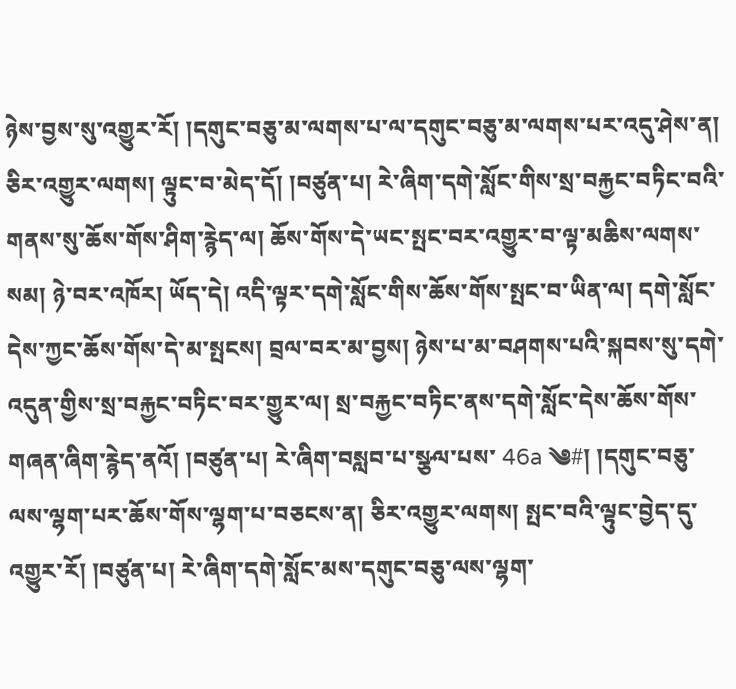ཉེས་བྱས་སུ་འགྱུར་རོ། །དགུང་བཅུ་མ་ལགས་པ་ལ་དགུང་བཅུ་མ་ལགས་པར་འདུ་ཤེས་ན། ཅིར་འགྱུར་ལགས། ལྟུང་བ་མེད་དོ། །བཙུན་པ། རེ་ཞིག་དགེ་སློང་གིས་སྲ་བརྐྱང་བཏིང་བའི་གནས་སུ་ཆོས་གོས་ཤིག་རྙེད་ལ། ཆོས་གོས་དེ་ཡང་སྤང་བར་འགྱུར་བ་ལྟ་མཆིས་ལགས་སམ། ཉེ་བར་འཁོར། ཡོད་དེ། འདི་ལྟར་དགེ་སློང་གིས་ཆོས་གོས་སྤང་བ་ཡིན་ལ། དགེ་སློང་དེས་ཀྱང་ཆོས་གོས་དེ་མ་སྤངས། བྲལ་བར་མ་བྱས། ཉེས་པ་མ་བཤགས་པའི་སྐབས་སུ་དགེ་འདུན་གྱིས་སྲ་བརྐྱང་བཏིང་བར་གྱུར་ལ། སྲ་བརྐྱང་བཏིང་ནས་དགེ་སློང་དེས་ཆོས་གོས་གཞན་ཞིག་རྙེད་ནའོ། །བཙུན་པ། རེ་ཞིག་བསླབ་པ་སྩལ་པས་ 46a ༄#། །དགུང་བཅུ་ལས་ལྷག་པར་ཆོས་གོས་ལྷག་པ་བཅངས་ན། ཅིར་འགྱུར་ལགས། སྤང་བའི་ལྟུང་བྱེད་དུ་འགྱུར་རོ། །བཙུན་པ། རེ་ཞིག་དགེ་སློང་མས་དགུང་བཅུ་ལས་ལྷག་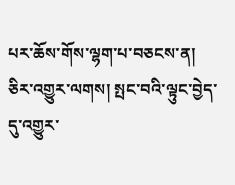པར་ཆོས་གོས་ལྷག་པ་བཅངས་ན། ཅིར་འགྱུར་ལགས། སྤང་བའི་ལྟུང་བྱེད་དུ་འགྱུར་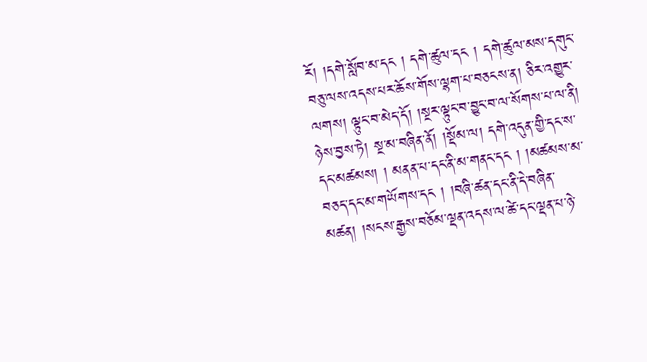རོ། །དགེ་སློབ་མ་དང ། དགེ་ཚུལ་དང ། དགེ་ཚུལ་མས་དགུང་བཅུ་ལས་འདས་པར་ཆོས་གོས་ལྷག་པ་བཅངས་ན། ཅིར་འགྱུར་ལགས། ལྟུང་བ་མེད་དོ། །སྔར་ལྟུང་བ་བྱུང་བ་ལ་སོགས་པ་ལ་ནི། ཉེས་བྱས་ཏེ། སྔ་མ་བཞིན་ནོ། །སྡོམ་ལ། དགེ་འདུན་གྱི་དང་ས་དང་མཚམས། ། མནན་པ་དང་ནི་མ་གནང་དང ། །མཚམས་མ་བཅད་དང་མ་གཡོགས་དང ། །བཞི་ཚན་དང་ནི་དེ་བཞིན་མཚན། །སངས་རྒྱས་བཅོམ་ལྡན་འདས་ལ་ཚེ་དང་ལྡན་པ་ཉེ་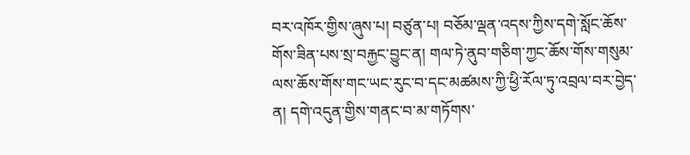བར་འཁོར་གྱིས་ཞུས་པ། བཙུན་པ། བཅོམ་ལྡན་འདས་ཀྱིས་དགེ་སློང་ཆོས་གོས་ཟིན་པས་སྲ་བརྐྱང་བྱུང་ན། གལ་ཏེ་ནུབ་གཅིག་ཀྱང་ཆོས་གོས་གསུམ་ལས་ཆོས་གོས་གང་ཡང་རུང་བ་དང་མཚམས་ཀྱི་ཕྱི་རོལ་ཏུ་འབྲལ་བར་བྱེད་ན། དགེ་འདུན་གྱིས་གནང་བ་མ་གཏོགས་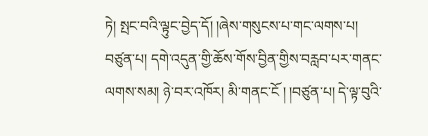ཏེ། སྤང་བའི་ལྟུང་བྱེད་དོ། །ཞེས་གསུངས་པ་གང་ལགས་པ། བཙུན་པ། དགེ་འདུན་གྱི་ཆོས་གོས་བྱིན་གྱིས་བརླབ་པར་གནང་ལགས་སམ། ཉེ་བར་འཁོར། མི་གནང་ངོ ། །བཙུན་པ། དེ་ལྟ་བུའི་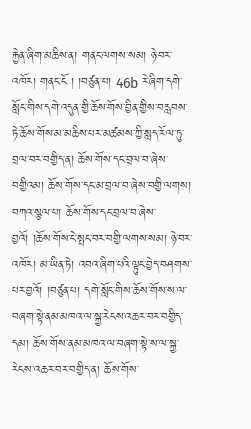རྐྱེན་ཞིག་མཆིས་ན། གནང་ལགས་སམ། ཉེ་བར་འཁོར། གནང་ངོ ། །བཙུན་པ། 46b རེ་ཞིག་དགེ་སློང་གིས་དགེ་འདུན་གྱི་ཆོས་གོས་བྱིན་གྱིས་བརླབས་ཏེ་ཆོས་གོས་མ་མཆིས་པར་མཚམས་ཀྱི་སླད་རོལ་ཏུ་བྲལ་བར་བགྱིད་ན། ཆོས་གོས་དང་བྲལ་བ་ཞེས་བགྱིའམ། ཆོས་གོས་དང་མ་བྲལ་བ་ཞེས་བགྱི་ལགས། བཀའ་སྩལ་པ། ཆོས་གོས་དང་བྲལ་བ་ཞེས་བྱའོ། །ཆོས་གོས་ངེ་སྤང་བར་བགྱི་ལགས་སམ། ཉེ་བར་འཁོར། མ་ཡིན་ཏེ། འབའ་ཞིག་པའི་ལྟུང་བྱེད་བཤགས་པར་བྱའོ། །བཙུན་པ། དགེ་སློང་གིས་ཆོས་གོས་ས་ལ་བཞག་སྟེ་ནམ་མཁའ་ལ་སྐྱ་རེངས་འཆར་བར་བགྱིད་དམ། ཆོས་གོས་ནམ་མཁའ་ལ་བཞག་སྟེ་ས་ལ་སྐྱ་རེངས་འཆར་བར་བགྱིད་ན། ཆོས་གོས་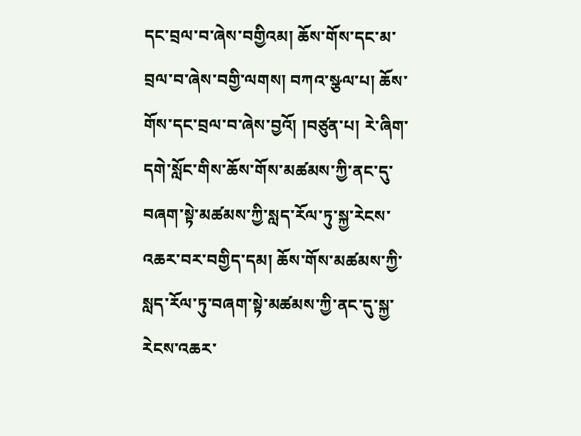དང་བྲལ་བ་ཞེས་བགྱིའམ། ཆོས་གོས་དང་མ་བྲལ་བ་ཞེས་བགྱི་ལགས། བཀའ་སྩལ་པ། ཆོས་གོས་དང་བྲལ་བ་ཞེས་བྱའོ། །བཙུན་པ། རེ་ཞིག་དགེ་སློང་གིས་ཆོས་གོས་མཚམས་ཀྱི་ནང་དུ་བཞག་སྟེ་མཚམས་ཀྱི་སླད་རོལ་ཏུ་སྐྱ་རེངས་འཆར་བར་བགྱིད་དམ། ཆོས་གོས་མཚམས་ཀྱི་སླད་རོལ་ཏུ་བཞག་སྟེ་མཚམས་ཀྱི་ནང་དུ་སྐྱ་རེངས་འཆར་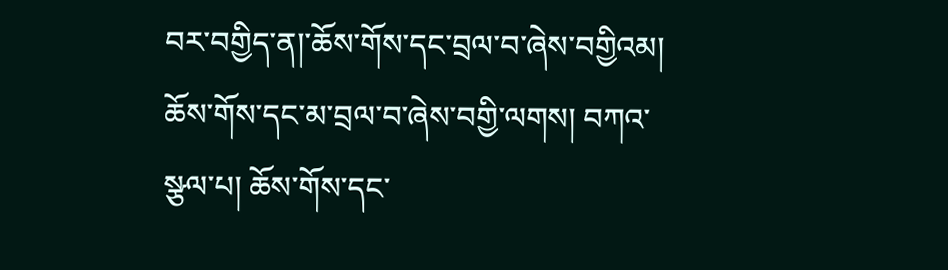བར་བགྱིད་ན།་ཆོས་གོས་དང་བྲལ་བ་ཞེས་བགྱིའམ། ཆོས་གོས་དང་མ་བྲལ་བ་ཞེས་བགྱི་ལགས། བཀའ་སྩལ་པ། ཆོས་གོས་དང་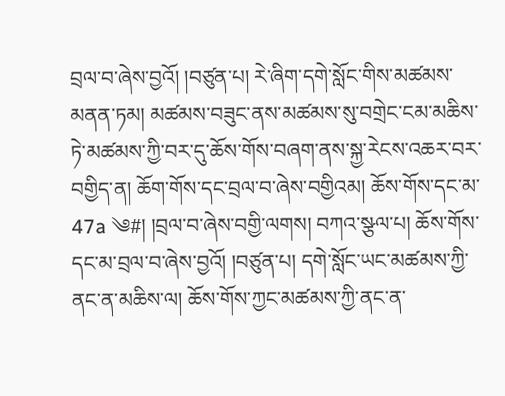བྲལ་བ་ཞེས་བྱའོ། །བཙུན་པ། རེ་ཞིག་དགེ་སློང་གིས་མཚམས་མནན་ཏམ། མཚམས་བཟུང་ནས་མཚམས་སུ་བགྲེང་ངམ་མཆིས་ཏེ་མཚམས་ཀྱི་བར་དུ་ཆོས་གོས་བཞག་ནས་སྐྱ་རེངས་འཆར་བར་བགྱིད་ན། ཆོག་གོས་དང་བྲལ་བ་ཞེས་བགྱིའམ། ཆོས་གོས་དང་མ་ 47a ༄#། །བྲལ་བ་ཞེས་བགྱི་ལགས། བཀའ་སྩལ་པ། ཆོས་གོས་དང་མ་བྲལ་བ་ཞེས་བྱའོ། །བཙུན་པ། དགེ་སློང་ཡང་མཚམས་ཀྱི་ནང་ན་མཆིས་ལ། ཆོས་གོས་ཀྱང་མཚམས་ཀྱི་ནང་ན་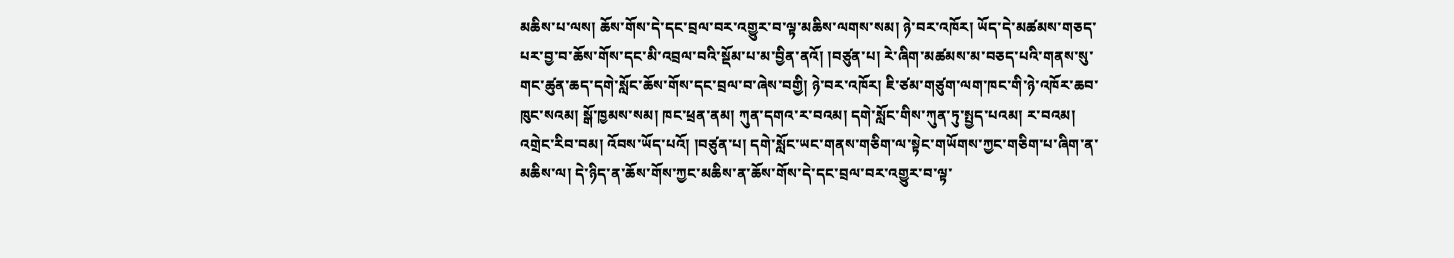མཆིས་པ་ལས། ཆོས་གོས་དེ་དང་བྲལ་བར་འགྱུར་བ་ལྟ་མཆིས་ལགས་སམ། ཉེ་བར་འཁོར། ཡོད་དེ་མཚམས་གཅད་པར་བྱ་བ་ཆོས་གོས་དང་མི་འབྲལ་བའི་སྡོམ་པ་མ་བྱིན་ནའོ། །བཙུན་པ། རེ་ཞིག་མཚམས་མ་བཅད་པའི་གནས་སུ་གང་ཚུན་ཆད་དགེ་སློང་ཆོས་གོས་དང་བྲལ་བ་ཞེས་བགྱི། ཉེ་བར་འཁོར། ཇི་ཙམ་གཙུག་ལག་ཁང་གི་ཉེ་འཁོར་ཆབ་ཁུང་སའམ། སྒོ་ཁྱམས་སམ། ཁང་ཕྲན་ནམ། ཀུན་དགའ་ར་བའམ། དགེ་སློང་གིས་ཀུན་ཏུ་སྤྱད་པའམ། ར་བའམ། འགྲེང་རིབ་བམ། འོབས་ཡོད་པའོ། །བཙུན་པ། དགེ་སློང་ཡང་གནས་གཅིག་ལ་སྟེང་གཡོགས་ཀྱང་གཅིག་པ་ཞིག་ན་མཆིས་ལ། དེ་ཉིད་ན་ཆོས་གོས་ཀྱང་མཆིས་ན་ཆོས་གོས་དེ་དང་བྲལ་བར་འགྱུར་བ་ལྟ་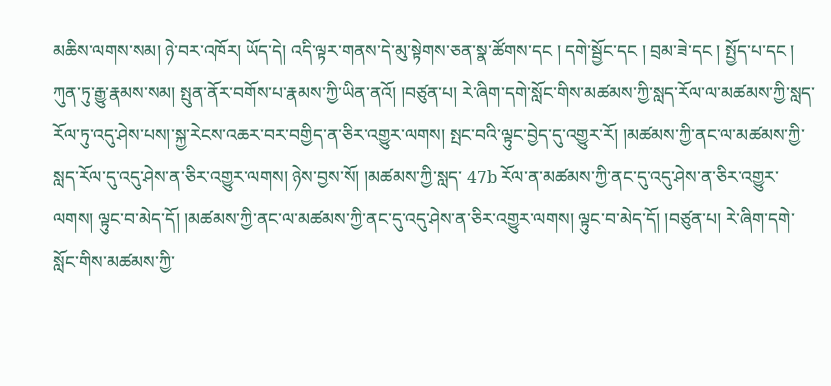མཆིས་ལགས་སམ། ཉེ་བར་འཁོར། ཡོད་དེ། འདི་ལྟར་གནས་དེ་མུ་སྟེགས་ཅན་སྣ་ཚོགས་དང ། དགེ་སྦྱོང་དང ། བྲམ་ཟེ་དང ། སྤྱོད་པ་དང ། ཀུན་ཏུ་རྒྱུ་རྣམས་སམ། སྤུན་ནོར་བགོས་པ་རྣམས་ཀྱི་ཡིན་ནའོ། །བཙུན་པ། རེ་ཞིག་དགེ་སློང་གིས་མཚམས་ཀྱི་སླད་རོལ་ལ་མཚམས་ཀྱི་སླད་རོལ་ཏུ་འདུ་ཤེས་པས།་སྐྱ་རེངས་འཆར་བར་བགྱིད་ན་ཅིར་འགྱུར་ལགས། སྤང་བའི་ལྟུང་བྱེད་དུ་འགྱུར་རོ། །མཚམས་ཀྱི་ནང་ལ་མཚམས་ཀྱི་སླད་རོལ་དུ་འདུ་ཤེས་ན་ཅིར་འགྱུར་ལགས། ཉེས་བྱས་སོ། །མཚམས་ཀྱི་སླད་ 47b རོལ་ན་མཚམས་ཀྱི་ནང་དུ་འདུ་ཤེས་ན་ཅིར་འགྱུར་ལགས། ལྟུང་བ་མེད་དོ། །མཚམས་ཀྱི་ནང་ལ་མཚམས་ཀྱི་ནང་དུ་འདུ་ཤེས་ན་ཅིར་འགྱུར་ལགས། ལྟུང་བ་མེད་དོ། །བཙུན་པ། རེ་ཞིག་དགེ་སློང་གིས་མཚམས་ཀྱི་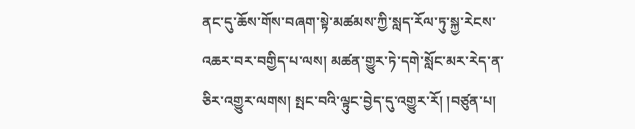ནང་དུ་ཆོས་གོས་བཞག་སྟེ་མཚམས་ཀྱི་སླད་རོལ་ཏུ་སྐྱ་རེངས་འཆར་བར་བགྱིད་པ་ལས། མཚན་གྱུར་ཏེ་དགེ་སློང་མར་རེད་ན་ཅིར་འགྱུར་ལགས། སྤང་བའི་ལྟུང་བྱེད་དུ་འགྱུར་རོ། །བཙུན་པ།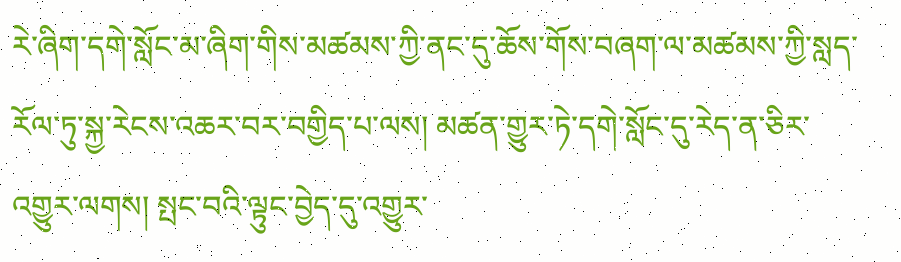རེ་ཞིག་དགེ་སློང་མ་ཞིག་གིས་མཚམས་ཀྱི་ནང་དུ་ཆོས་གོས་བཞག་ལ་མཚམས་ཀྱི་སླད་རོལ་ཏུ་སྐྱ་རེངས་འཆར་བར་བགྱིད་པ་ལས། མཚན་གྱུར་ཏེ་དགེ་སློང་དུ་རེད་ན་ཅིར་འགྱུར་ལགས། སྤང་བའི་ལྟུང་བྱེད་དུ་འགྱུར་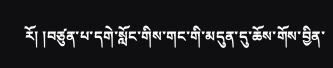རོ། །བཙུན་པ་དགེ་སློང་གིས་གང་གི་མདུན་དུ་ཆོས་གོས་བྱིན་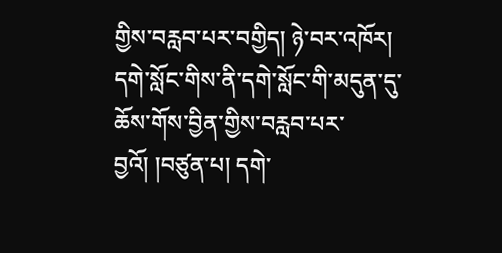གྱིས་བརླབ་པར་བགྱིད། ཉེ་བར་འཁོར། དགེ་སློང་གིས་ནི་དགེ་སློང་གི་མདུན་དུ་ཆོས་གོས་བྱིན་གྱིས་བརླབ་པར་བྱའོ། །བཙུན་པ། དགེ་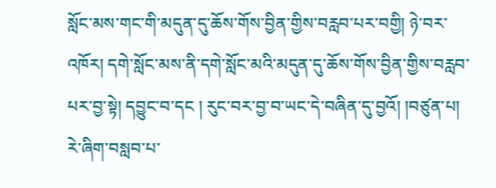སློང་མས་གང་གི་མདུན་དུ་ཆོས་གོས་བྱིན་གྱིས་བརླབ་པར་བགྱི། ཉེ་བར་འཁོར། དགེ་སློང་མས་ནི་དགེ་སློང་མའི་མདུན་དུ་ཆོས་གོས་བྱིན་གྱིས་བརླབ་པར་བྱ་སྟེ། དབྱུང་བ་དང ། རུང་བར་བྱ་བ་ཡང་དེ་བཞིན་དུ་བྱའོ། །བཙུན་པ། རེ་ཞིག་བསླབ་པ་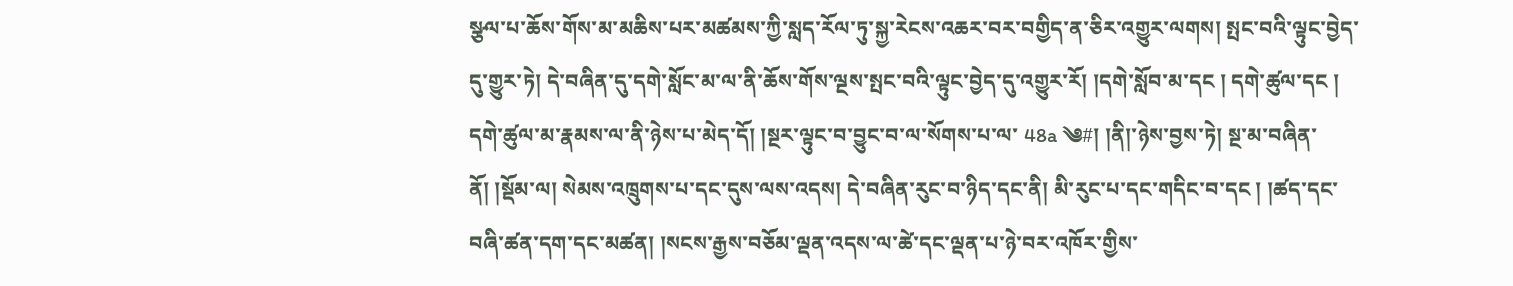སྩལ་པ་ཆོས་གོས་མ་མཆིས་པར་མཚམས་ཀྱི་སླད་རོལ་ཏུ་སྐྱ་རེངས་འཆར་བར་བགྱིད་ན་ཅིར་འགྱུར་ལགས། སྤང་བའི་ལྟུང་བྱེད་དུ་གྱུར་ཏེ། དེ་བཞིན་དུ་དགེ་སློང་མ་ལ་ནི་ཆོས་གོས་ལྔས་སྤང་བའི་ལྟུང་བྱེད་དུ་འགྱུར་རོ། །དགེ་སློབ་མ་དང ། དགེ་ཚུལ་དང ། དགེ་ཚུལ་མ་རྣམས་ལ་ནི་ཉེས་པ་མེད་དོ། །སྔར་ལྟུང་བ་བྱུང་བ་ལ་སོགས་པ་ལ་ 48a ༄#། །ནི།་ཉེས་བྱས་ཏེ། སྔ་མ་བཞིན་ནོ། །སྡོམ་ལ། སེམས་འཁྲུགས་པ་དང་དུས་ལས་འདས། དེ་བཞིན་རུང་བ་ཉིད་དང་ནི། མི་རུང་པ་དང་གདིང་བ་དང ། །ཚད་དང་བཞི་ཚན་དག་དང་མཚན། །སངས་རྒྱས་བཅོམ་ལྡན་འདས་ལ་ཚེ་དང་ལྡན་པ་ཉེ་བར་འཁོར་གྱིས་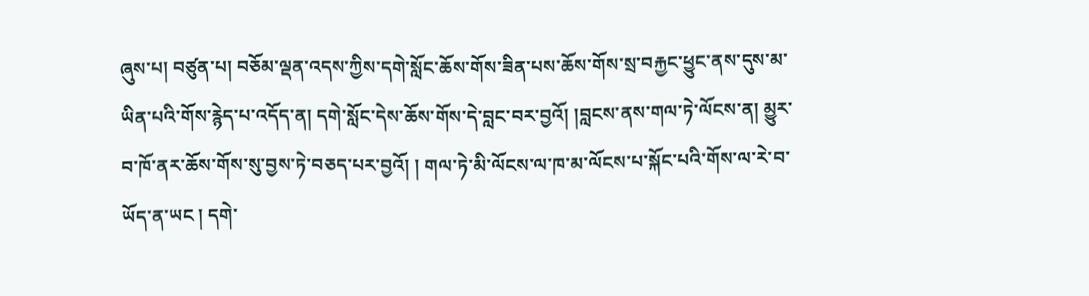ཞུས་པ། བཙུན་པ། བཅོམ་ལྡན་འདས་ཀྱིས་དགེ་སློང་ཆོས་གོས་ཟིན་པས་ཆོས་གོས་སྲ་བརྐྱང་ཕྱུང་ནས་དུས་མ་ཡིན་པའི་གོས་རྙེད་པ་འདོད་ན། དགེ་སློང་དེས་ཆོས་གོས་དེ་བླང་བར་བྱའོ། །བླངས་ནས་གལ་ཏེ་ལོངས་ན། མྱུར་བ་ཁོ་ནར་ཆོས་གོས་སུ་བྱས་ཏེ་བཅད་པར་བྱའོ། ། གལ་ཏེ་མི་ལོངས་ལ་ཁ་མ་ལོངས་པ་སྐོང་པའི་གོས་ལ་རེ་བ་ཡོད་ན་ཡང ། དགེ་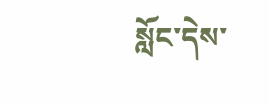སློང་དེས་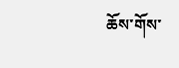ཆོས་གོས་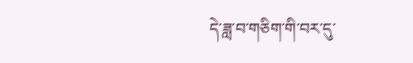དེ་ཟླ་བ་གཅིག་གི་བར་དུ་